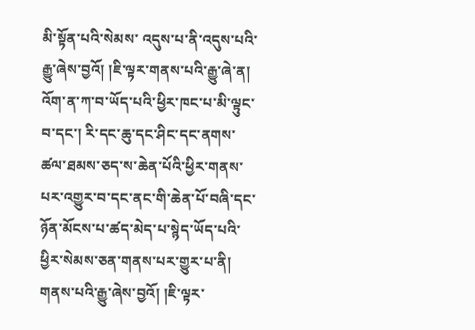མི་སྟོན་པའི་སེམས་ འདུས་པ་ནི་འདུས་པའི་རྒྱུ་ཞེས་བྱའོ། །ཇི་ལྟར་གནས་པའི་རྒྱུ་ཞེ་ན། འོག་ན་ཀ་བ་ཡོད་པའི་ཕྱིར་ཁང་པ་མི་ལྟུང་བ་དང་། རི་དང་ཆུ་དང་ཤིང་དང་ནགས་ཚལ་ཐམས་ཅད་ས་ཆེན་པོའི་ཕྱིར་གནས་པར་འགྱུར་བ་དང་ནང་གི་ཆེན་པོ་བཞི་དང་ ཉོན་མོངས་པ་ཚད་མེད་པ་སྙེད་ཡོད་པའི་ཕྱིར་སེམས་ཅན་གནས་པར་གྱུར་པ་ནི། གནས་པའི་རྒྱུ་ཞེས་བྱའོ། །ཇི་ལྟར་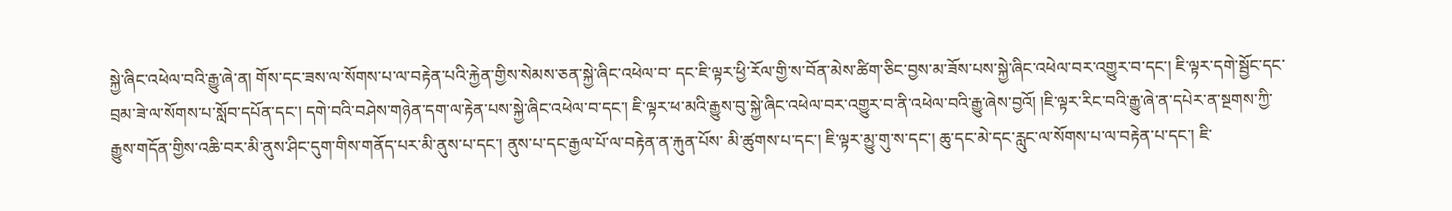སྐྱེ་ཞིང་འཕེལ་བའི་རྒྱུ་ཞེ་ན། གོས་དང་ཟས་ལ་སོགས་པ་ལ་བརྟེན་པའི་རྐྱེན་གྱིས་སེམས་ཅན་སྐྱེ་ཞིང་འཕེལ་བ་ དང་ཇི་ལྟར་ཕྱི་རོལ་གྱི་ས་བོན་མེས་ཚིག་ཅིང་བྱས་མ་ཟོས་པས་སྐྱེ་ཞིང་འཕེལ་བར་འགྱུར་བ་དང་། ཇི་ལྟར་དགེ་སྦྱོང་དང་བྲམ་ཟེ་ལ་སོགས་པ་སློབ་དཔོན་དང་། དགེ་བའི་བཤེས་གཉེན་དག་ལ་རྟེན་པས་སྐྱེ་ཞིང་འཕེལ་བ་དང་། ཇི་ལྟར་ཕ་མའི་རྒྱུས་བུ་སྐྱེ་ཞིང་འཕེལ་བར་འགྱུར་བ་ནི་འཕེལ་བའི་རྒྱུ་ཞེས་བྱའོ། །ཇི་ལྟར་རིང་བའི་རྒྱུ་ཞེ་ན་དཔེར་ན་སྔགས་ཀྱི་རྒྱུས་གདོན་གྱིས་འཆི་བར་མི་ནུས་ཤིང་དུག་གིས་གནོད་པར་མི་ནུས་པ་དང་། ནུས་པ་དང་རྒྱལ་པོ་ལ་བརྟེན་ན་རྐུན་པོས་ མི་ཚུགས་པ་དང་། ཇི་ལྟར་མྱུ་གུ་ས་དང་། ཆུ་དང་མེ་དང་རླུང་ལ་སོགས་པ་ལ་བརྟེན་པ་དང་། ཇི་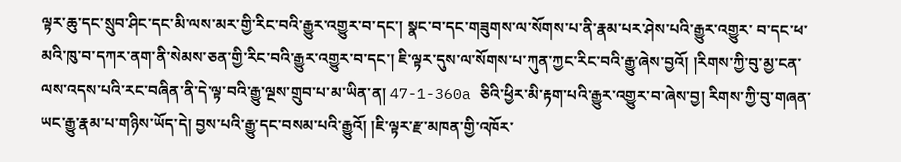ལྟར་ཆུ་དང་སྲུབ་ཤིང་དང་མི་ལས་མར་གྱི་རིང་བའི་རྒྱུར་འགྱུར་བ་དང་། སྣང་བ་དང་གཟུགས་ལ་སོགས་པ་ནི་རྣམ་པར་ཤེས་པའི་རྒྱུར་འགྱུར་ བ་དང་ཕ་མའི་ཁུ་བ་དཀར་ནག་ནི་སེམས་ཅན་གྱི་རིང་བའི་རྒྱུར་འགྱུར་བ་དང་། ཇི་ལྟར་དུས་ལ་སོགས་པ་ཀུན་ཀྱང་རིང་བའི་རྒྱུ་ཞེས་བྱའོ། །རིགས་ཀྱི་བུ་མྱ་ངན་ལས་འདས་པའི་རང་བཞིན་ནི་དེ་ལྟ་བའི་རྒྱུ་ལྔས་གྲུབ་པ་མ་ཡིན་ན། 47-1-360a ཅིའི་ཕྱིར་མི་རྟག་པའི་རྒྱུར་འགྱུར་བ་ཞེས་བྱ། རིགས་ཀྱི་བུ་གཞན་ཡང་རྒྱུ་རྣམ་པ་གཉིས་ཡོད་དེ། བྱས་པའི་རྒྱུ་དང་བསམ་པའི་རྒྱུའོ། །ཇི་ལྟར་རྫ་མཁན་གྱི་འཁོར་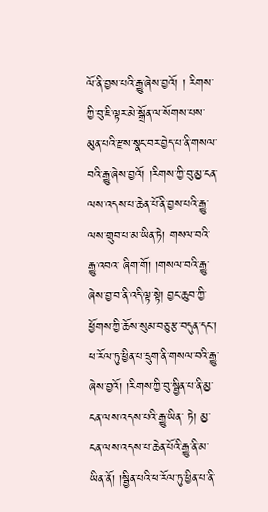ལོ་ནི་བྱས་པའི་རྒྱུ་ཞེས་བྱའོ། ། རིགས་ཀྱི་བུ་ཇི་ལྟར་མེ་སྒྲོན་ལ་སོགས་པས་མུན་པའི་རྫས་སྣང་བར་བྱེད་པ་ནི་གསལ་བའི་རྒྱུ་ཞེས་བྱའོ། །རིགས་ཀྱི་བུ་མྱ་ངན་ལས་འདས་པ་ཆེན་པོ་ནི་བྱས་པའི་རྒྱུ་ལས་གྲུབ་པ་མ་ཡིན་ཏེ། གསལ་བའི་རྒྱུ་འབའ་ ཞིག་གོ། །གསལ་བའི་རྒྱུ་ཞེས་བྱ་བ་ནི་འདི་ལྟ་སྟེ། བྱང་ཆུབ་ཀྱི་ཕྱོགས་ཀྱི་ཆོས་སུམ་བཅུ་རྩ་བདུན་དང་། ཕ་རོལ་ཏུ་ཕྱིན་པ་དྲུག་ནི་གསལ་བའི་རྒྱུ་ཞེས་བྱའོ། །རིགས་ཀྱི་བུ་སྦྱིན་པ་ནི་མྱ་ངན་ལས་འདས་པའི་རྒྱུ་ཡིན་ ཏེ། མྱ་ངན་ལས་འདས་པ་ཆེན་པོའི་རྒྱུ་ནི་མ་ཡིན་ནོ། །སྦྱིན་པའི་ཕ་རོལ་ཏུ་ཕྱིན་པ་ནི་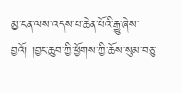མྱ་ངན་ལས་འདས་པ་ཆེན་པོའི་རྒྱུ་ཞེས་བྱའོ། །བྱང་ཆུབ་ཀྱི་ཕྱོགས་ཀྱི་ཆོས་སུམ་བཅུ་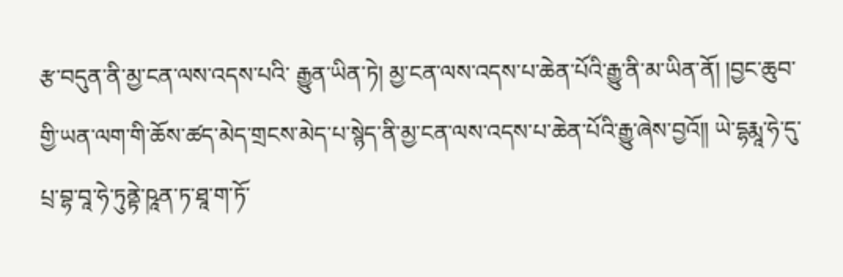རྩ་བདུན་ནི་མྱ་ངན་ལས་འདས་པའི་ རྒྱུན་ཡིན་ཏེ། མྱ་ངན་ལས་འདས་པ་ཆེན་པོའི་རྒྱུ་ནི་མ་ཡིན་ནོ། །བྱང་ཆུབ་གྱི་ཡན་ལག་གི་ཆོས་ཚད་མེད་གྲངས་མེད་པ་སྙེད་ནི་མྱ་ངན་ལས་འདས་པ་ཆེན་པོའི་རྒྱུ་ཞེས་བྱའོ།། ཡེ་དྷརྨཱ་ཧེ་དུ་པྲ་བྷ་བཱ་ཧེ་ཏུནྟེ་ཥཱན་ཏ་ཐཱ་ག་ཏོ་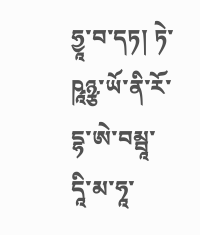ཧྱཱ་བ་དཏ། ཏེ་ཥཱཉྩ་ཡོ་ནི་རོ་དྷ་ཨེ་བམྦཱ་དཱི་མ་ཧཱ་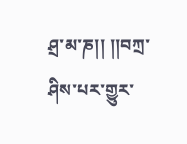ཤྲ་མ་ཎ།། །།བཀྲ་ཤིས་པར་གྱུར་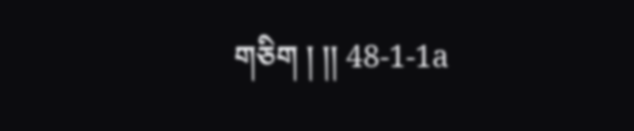གཅིག ། །། 48-1-1a